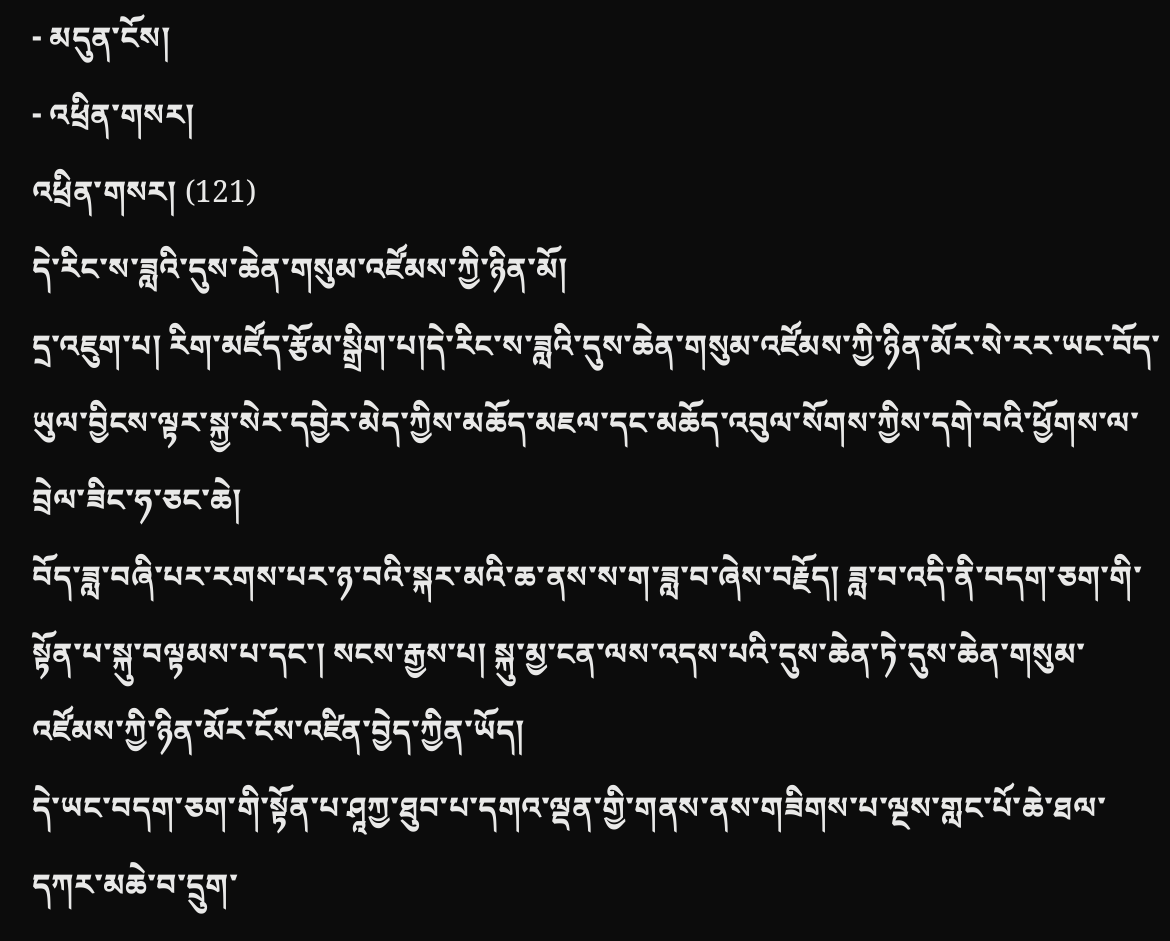- མདུན་ངོས།
- འཕྲིན་གསར།
འཕྲིན་གསར། (121)
དེ་རིང་ས་ཟླའི་དུས་ཆེན་གསུམ་འཛོམས་ཀྱི་ཉིན་མོ།
དྲ་འཇུག་པ། རིག་མཛོད་རྩོམ་སྒྲིག་པ།དེ་རིང་ས་ཟླའི་དུས་ཆེན་གསུམ་འཛོམས་ཀྱི་ཉིན་མོར་སེ་རར་ཡང་བོད་ཡུལ་བྱིངས་ལྟར་སྐྱ་སེར་དབྱེར་མེད་ཀྱིས་མཆོད་མཇལ་དང་མཆོད་འབུལ་སོགས་ཀྱིས་དགེ་བའི་ཕྱོགས་ལ་བྲེལ་ཟིང་ཧ་ཅང་ཆེ།
བོད་ཟླ་བཞི་པར་རགས་པར་ཉ་བའི་སྐར་མའི་ཆ་ནས་ས་ག་ཟླ་བ་ཞེས་བརྗོད། ཟླ་བ་འདི་ནི་བདག་ཅག་གི་སྟོན་པ་སྐུ་བལྟམས་པ་དང་། སངས་རྒྱས་པ། སྐུ་མྱ་ངན་ལས་འདས་པའི་དུས་ཆེན་ཏེ་དུས་ཆེན་གསུམ་འཛོམས་ཀྱི་ཉིན་མོར་ངོས་འཛིན་བྱེད་ཀྱིན་ཡོད།
དེ་ཡང་བདག་ཅག་གི་སྟོན་པ་ཤཱཀྱ་ཐུབ་པ་དགའ་ལྡན་གྱི་གནས་ནས་གཟིགས་པ་ལྔས་གླང་པོ་ཆེ་ཐལ་དཀར་མཆེ་བ་དྲུག་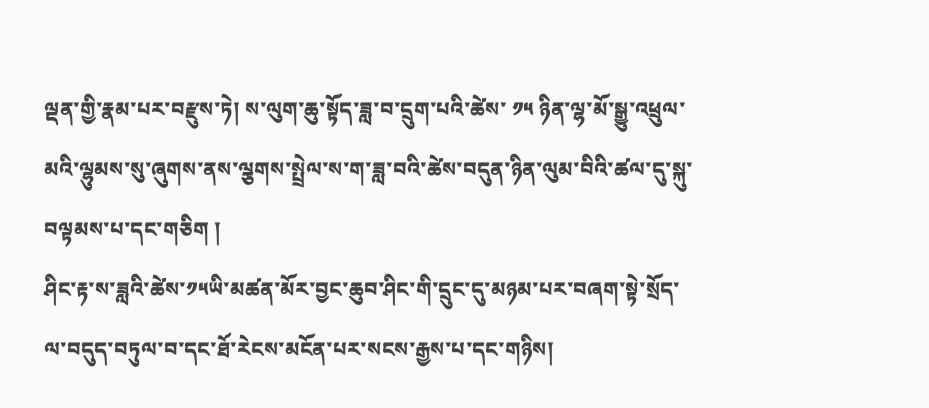ལྡན་གྱི་རྣམ་པར་བརྫུས་ཏེ། ས་ལུག་ཆུ་སྟོད་ཟླ་བ་དྲུག་པའི་ཚེས་ ༡༥ ཉིན་ལྷ་མོ་སྒྱུ་འཕྲུལ་མའི་ལྷུམས་སུ་ཞུགས་ནས་ལྕགས་སྤྲེལ་ས་ག་ཟླ་བའི་ཚེས་བདུན་ཉིན་ལུམ་བིའི་ཚལ་དུ་སྐུ་བལྟམས་པ་དང་གཅིག །
ཤིང་རྟ་ས་ཟླའི་ཚེས་༡༥ཡི་མཚན་མོར་བྱང་ཆུབ་ཤིང་གི་དྲུང་དུ་མཉམ་པར་བཞག་སྟེ་སྲོད་ལ་བདུད་བཏུལ་བ་དང་ཐོ་རེངས་མངོན་པར་སངས་རྒྱས་པ་དང་གཉིས།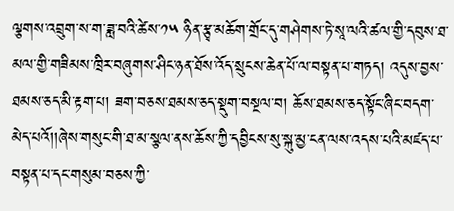ལྕགས་འབྲུག་ས་ག་ཟླ་བའི་ཚེས་༡༥ ཉིན་རྩྭ་མཆོག་གྲོང་དུ་གཤེགས་ཏེ་སཱ་ལའི་ཚལ་གྱི་དབུས་ཐ་མལ་གྱི་གཟིམས་ཁྲིར་བཞུགས་ཤིང་ཉན་ཐོས་འོད་སྲུངས་ཆེན་པོ་ལ་བསྟན་པ་གཏད། འདུས་བྱས་ཐམས་ཅད་མི་རྟག་པ། ཟག་བཅས་ཐམས་ཅད་སྡུག་བསྔལ་བ། ཆོས་ཐམས་ཅད་སྟོང་ཞིང་བདག་མེད་པའོ།།ཞེས་གསུང་གི་ཐ་མ་སྩལ་ནས་ཆོས་ཀྱི་དབྱིངས་སུ་སྐུ་མྱ་ངན་ལས་འདས་པའི་མཛད་པ་བསྟན་པ་དང་གསུམ་བཅས་ཀྱི་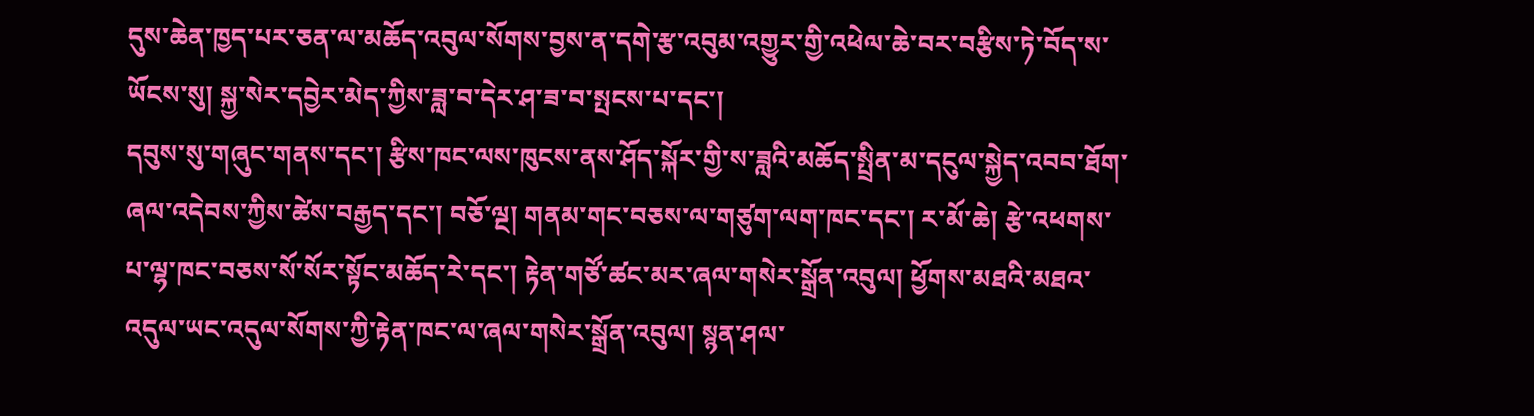དུས་ཆེན་ཁྱད་པར་ཅན་ལ་མཆོད་འབུལ་སོགས་བྱས་ན་དགེ་རྩ་འབུམ་འགྱུར་གྱི་འཕེལ་ཆེ་བར་བརྩིས་ཏེ་བོད་ས་ཡོངས་སུ། སྐྱ་སེར་དབྱེར་མེད་ཀྱིས་ཟླ་བ་དེར་ཤ་ཟ་བ་སྤངས་པ་དང་།
དབུས་སུ་གཞུང་གནས་དང་། རྩིས་ཁང་ལས་ཁུངས་ནས་ཤོད་སྐོར་གྱི་ས་ཟླའི་མཆོད་སྤྲིན་མ་དངུལ་སྐྱེད་འབབ་ཐོག་ཞལ་འདེབས་ཀྱིས་ཚེས་བརྒྱད་དང་། བཅོ་ལྔ། གནམ་གང་བཅས་ལ་གཙུག་ལག་ཁང་དང་། ར་མོ་ཆེ། རྩེ་འཕགས་པ་ལྷ་ཁང་བཅས་སོ་སོར་སྟོང་མཆོད་རེ་དང་། རྟེན་གཙོ་ཚང་མར་ཞལ་གསེར་སྒྲོན་འབུལ། ཕྱོགས་མཐའི་མཐའ་འདུལ་ཡང་འདུལ་སོགས་ཀྱི་རྟེན་ཁང་ལ་ཞལ་གསེར་སྒྲོན་འབུལ། སྙན་ཤལ་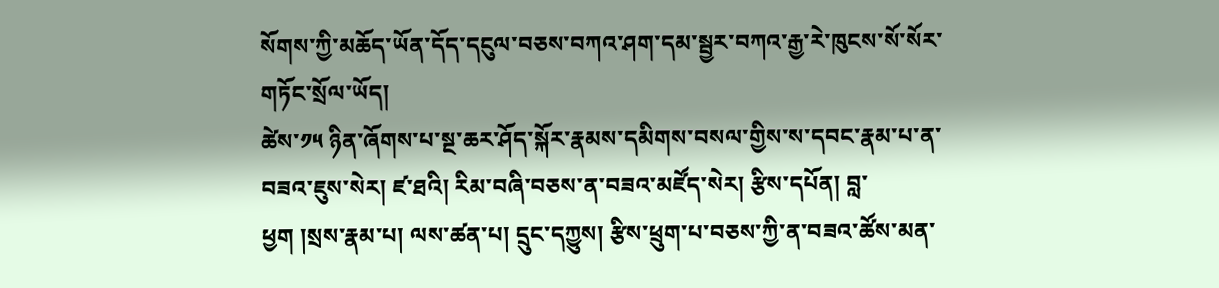སོགས་ཀྱི་མཆོད་ཡོན་དོད་དངུལ་བཅས་བཀའ་ཤག་དམ་སྦྱར་བཀའ་རྒྱ་རེ་ཁུངས་སོ་སོར་གཏོང་སྲོལ་ཡོད།
ཚེས་༡༥ ཉིན་ཞོགས་པ་སྔ་ཆར་ཤོད་སྐོར་རྣམས་དམིགས་བསལ་གྱིས་ས་དབང་རྣམ་པ་ན་བཟའ་ཇུས་སེར། ཛ་ཐའི། རིམ་བཞི་བཅས་ན་བཟའ་མཛོད་སེར། རྩིས་དཔོན། བླ་ཕྱག །སྲས་རྣམ་པ། ལས་ཚན་པ། དྲུང་དཀྱུས། རྩིས་ཕྲུག་པ་བཅས་ཀྱི་ན་བཟའ་ཚོས་མན་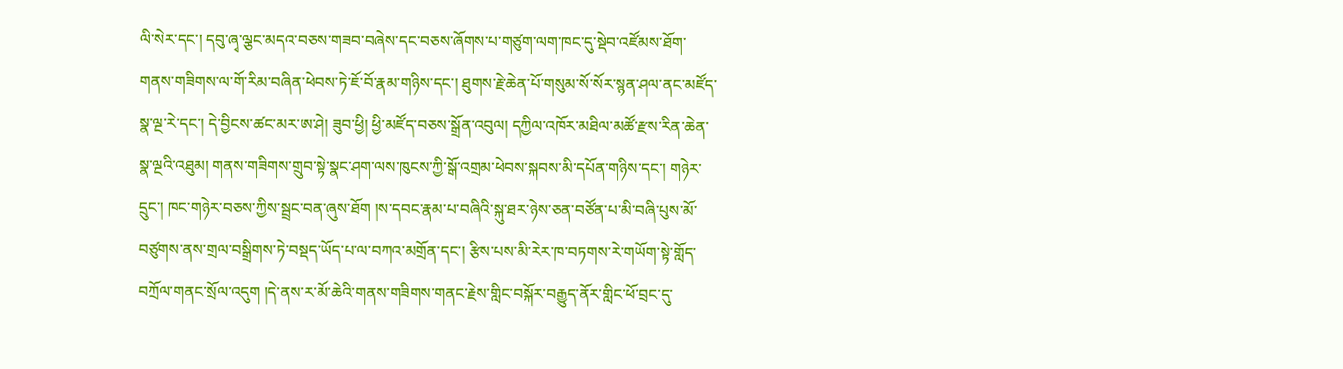ལི་སེར་དང་། དབུ་ཞྭ་ལྕང་མདའ་བཅས་གཟབ་བཞེས་དང་བཅས་ཞོགས་པ་གཙུག་ལག་ཁང་དུ་སྡེབ་འཛོམས་ཐོག་གནས་གཟིགས་ལ་གོ་རིམ་བཞིན་ཕེབས་ཏེ་ཇོ་བོ་རྣམ་གཉིས་དང་། ཐུགས་རྗེ་ཆེན་པོ་གསུམ་སོ་སོར་སྙན་ཤལ་ནང་མཛོད་སྣ་ལྔ་རེ་དང་། དེ་བྱིངས་ཚང་མར་ཨ་ཤེ། ཟུབ་ཕྱི། ཕྱི་མཛོད་བཅས་སྒྲོན་འབུལ། དཀྱིལ་འཁོར་མཐིལ་མཚོ་རྫས་རིན་ཆེན་སྣ་ལྔའི་འཐུམ། གནས་གཟིགས་གྲུབ་སྟེ་སྣང་ཤག་ལས་ཁུངས་ཀྱི་སྒོ་འགྲམ་ཕེབས་སྐབས་མི་དཔོན་གཉིས་དང་། གཉེར་དྲུང་། ཁང་གཉེར་བཅས་ཀྱིས་སྦྲང་བན་ཞུས་ཐོག །ས་དབང་རྣམ་པ་བཞིའི་སྐུ་ཐར་ཉེས་ཅན་བཙོན་པ་མི་བཞི་པུས་མོ་བཙུགས་ནས་གྲལ་བསྒྲིགས་ཏེ་བསྡད་ཡོད་པ་ལ་བཀའ་མགྲོན་དང་། རྩིས་པས་མི་རེར་ཁ་བཏགས་རེ་གཡོག་སྟེ་གློད་བཀྲོལ་གནང་སྲོལ་འདུག །དེ་ནས་ར་མོ་ཆེའི་གནས་གཟིགས་གནང་རྗེས་གླིང་བསྐོར་བརྒྱུད་ནོར་གླིང་ཕོ་བྲང་དུ་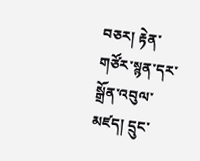བཅར། རྟེན་གཙོར་སྙན་དར་སྒྲོན་འབུལ་མཛད། དྲུང་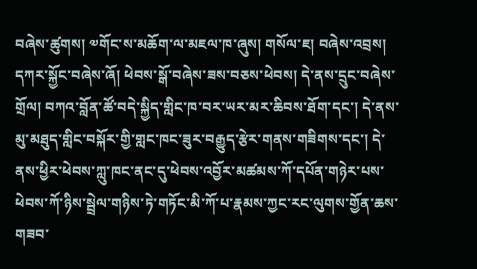བཞེས་ཚུགས། ༧གོང་ས་མཆོག་ལ་མཇལ་ཁ་ཞུས། གསོལ་ཇ། བཞེས་འབྲས། དཀར་སྐྱོང་བཞེས་ཞོ། ཕེབས་སྒོ་བཞེས་ཟས་བཅས་ཕེབས། དེ་ནས་དྲུང་བཞེས་གྲོལ། བཀའ་བློན་ཚོ་བདེ་སྐྱིད་གླིང་ཁ་བར་ཡར་མར་ཆིབས་ཐོག་དང་། དེ་ནས་མུ་མཐུད་གླིང་བསྐོར་གྱི་གླང་ཁང་ཟུར་བརྒྱུད་རྩེར་གནས་གཟིགས་དང་། དེ་ནས་ཕྱིར་ཕེབས་ཀླུ་ཁང་ནང་དུ་ཕེབས་འབྱོར་མཚམས་ཀོ་དཔོན་གཉེར་པས་ཕེབས་ཀོ་ཉིས་སྦྲེལ་གཉིས་ཏེ་གཏོང་མི་ཀོ་པ་རྣམས་ཀྱང་རང་ལུགས་གྱོན་ཆས་གཟབ་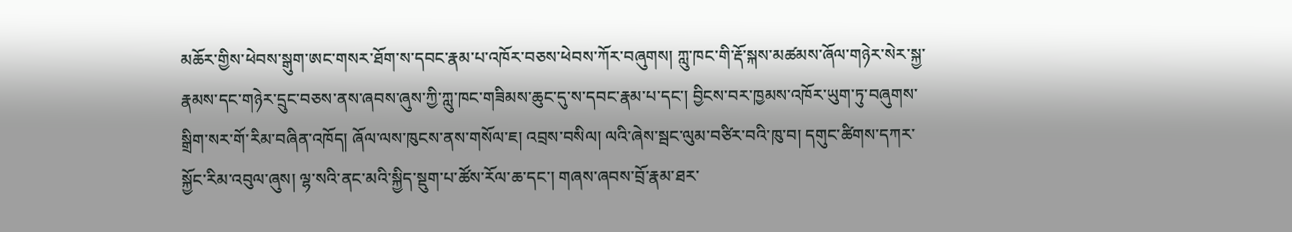མཆོར་གྱིས་ཕེབས་སྒུག་ཨང་གསར་ཐོག་ས་དབང་རྣམ་པ་འཁོར་བཅས་ཕེབས་ཀོར་བཞུགས། ཀླུ་ཁང་གི་རྡོ་སྐས་མཚམས་ཞོལ་གཉེར་སེར་སྐྱ་རྣམས་དང་གཉེར་དྲུང་བཅས་ནས་ཞབས་ཞུས་ཀྱི་ཀླུ་ཁང་གཟིམས་ཆུང་དུ་ས་དབང་རྣམ་པ་དང་། བྱིངས་བར་ཁྱམས་འཁོར་ཡུག་ཏུ་བཞུགས་སྒྲིག་སར་གོ་རིམ་བཞིན་འཁོད། ཞོལ་ལས་ཁུངས་ནས་གསོལ་ཇ། འབྲས་བསིལ། ལའི་ཞེས་སྦང་ལུམ་བཙིར་བའི་ཁུ་བ། དགུང་ཚིགས་དཀར་སྐྱོང་རིམ་འབུལ་ཞུས། ལྷ་སའི་ནང་མའི་སྐྱིད་སྡུག་པ་ཚོས་རོལ་ཆ་དང་། གཞས་ཞབས་བྲོ་རྣམ་ཐར་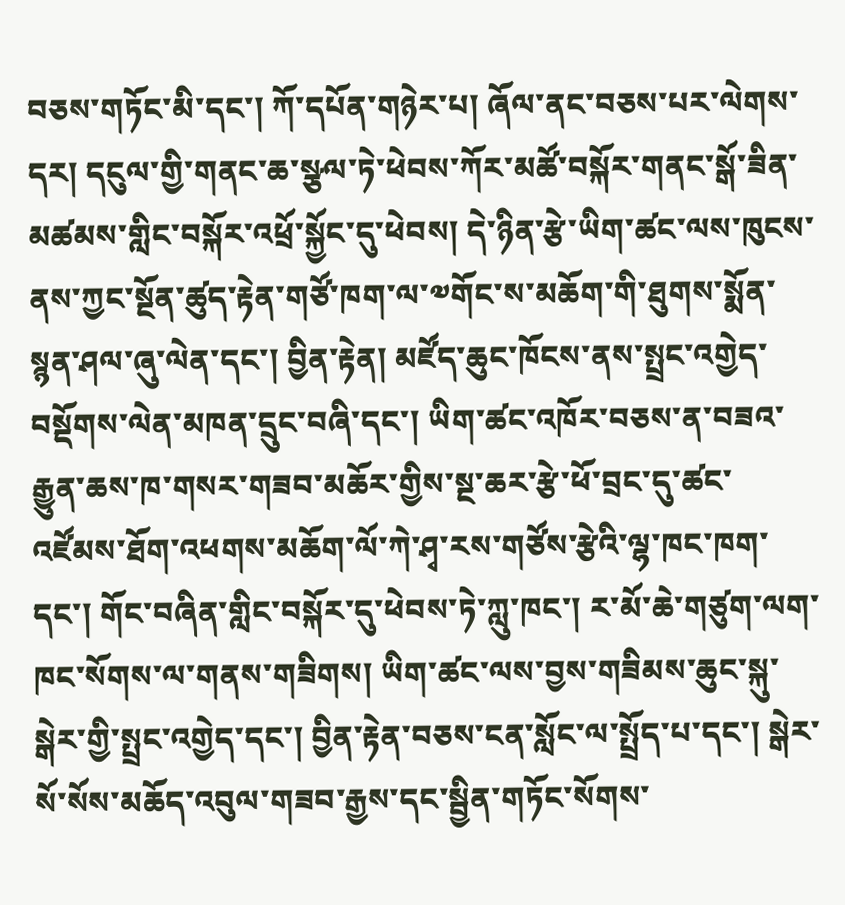བཅས་གཏོང་མི་དང་། ཀོ་དཔོན་གཉེར་པ། ཞོལ་ནང་བཅས་པར་ལེགས་དར། དངུལ་གྱི་གནང་ཆ་སྩལ་ཏེ་ཕེབས་ཀོར་མཚོ་བསྐོར་གནང་སྒོ་ཟིན་མཚམས་གླིང་བསྐོར་འཕྲོ་སྐྱོང་དུ་ཕེབས། དེ་ཉིན་རྩེ་ཡིག་ཚང་ལས་ཁུངས་ནས་ཀྱང་སྔོན་ཚུད་རྟེན་གཙོ་ཁག་ལ་༧གོང་ས་མཆོག་གི་ཐུགས་སྨོན་སྙན་ཤལ་ཞུ་ལེན་དང་། བྱིན་རྟེན། མཛོད་ཆུང་ཁོངས་ནས་སྤྲང་འགྱེད་བསྡོགས་ལེན་མཁན་དྲུང་བཞི་དང་། ཡིག་ཚང་འཁོར་བཅས་ན་བཟའ་རྒྱུན་ཆས་ཁ་གསར་གཟབ་མཆོར་གྱིས་སྔ་ཆར་རྩེ་ཕོ་བྲང་དུ་ཚང་འཛོམས་ཐོག་འཕགས་མཆོག་ལོ་ཀེ་ཤྭ་རས་གཙོས་རྩེའི་ལྷ་ཁང་ཁག་དང་། གོང་བཞིན་གླིང་བསྐོར་དུ་ཕེབས་ཏེ་ཀླུ་ཁང་། ར་མོ་ཆེ་གཙུག་ལག་ཁང་སོགས་ལ་གནས་གཟིགས། ཡིག་ཚང་ལས་བྱས་གཟིམས་ཆུང་སྐུ་སྒེར་གྱི་སྤྲང་འགྱེད་དང་། བྱིན་རྟེན་བཅས་ངན་སློང་ལ་སྤྲོད་པ་དང་། སྒེར་སོ་སོས་མཆོད་འབུལ་གཟབ་རྒྱས་དང་སྦྱིན་གཏོང་སོགས་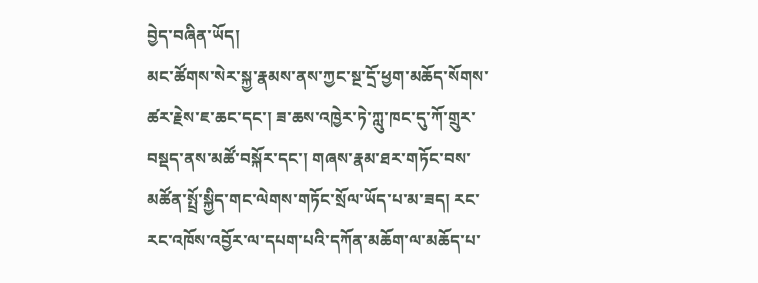བྱེད་བཞིན་ཡོད།
མང་ཚོགས་སེར་སྐྱ་རྣམས་ནས་ཀྱང་སྔ་དྲོ་ཕྱག་མཆོད་སོགས་ཚར་རྗེས་ཇ་ཆང་དང་། ཟ་ཆས་འཁྱེར་ཏེ་ཀླུ་ཁང་དུ་ཀོ་གྲུར་བསྡད་ནས་མཚོ་བསྐོར་དང་། གཞས་རྣམ་ཐར་གཏོང་བས་མཚོན་སྤྲོ་སྐྱིད་གང་ལེགས་གཏོང་སྲོལ་ཡོད་པ་མ་ཟད། རང་རང་འཁོས་འབྱོར་ལ་དཔག་པའི་དཀོན་མཆོག་ལ་མཆོད་པ་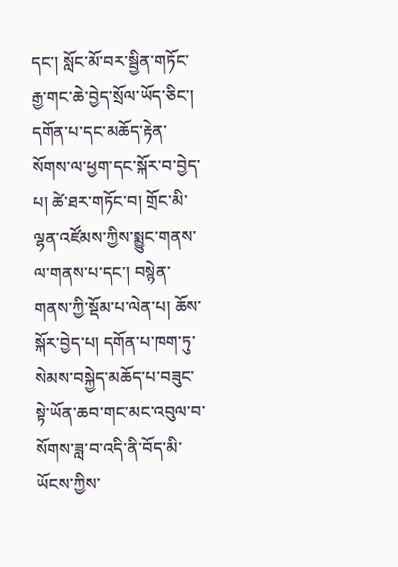དང་། སློང་མོ་བར་སྦྱིན་གཏོང་རྒྱ་གང་ཆེ་བྱེད་སྲོལ་ཡོད་ཅིང་། དགོན་པ་དང་མཆོད་རྟེན་སོགས་ལ་ཕྱག་དང་སྐོར་བ་བྱེད་པ། ཚེ་ཐར་གཏོང་བ། གྲོང་མི་ལྷན་འཛོམས་ཀྱིས་སྨྱུང་གནས་ལ་གནས་པ་དང་། བསྙེན་གནས་ཀྱི་སྡོམ་པ་ལེན་པ། ཆོས་སྐོར་བྱེད་པ། དགོན་པ་ཁག་ཏུ་སེམས་བསྐྱེད་མཆོད་པ་བཟུང་སྟེ་ཡོན་ཆབ་གང་མང་འབུལ་བ་སོགས་ཟླ་བ་འདི་ནི་བོད་མི་ཡོངས་ཀྱིས་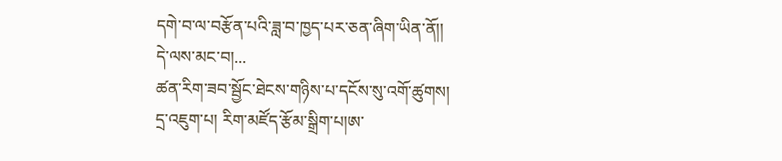དགེ་བ་ལ་བརྩོན་པའི་ཟླ་བ་ཁྱད་པར་ཅན་ཞིག་ཡིན་ནོ།།
དེ་ལས་མང་བ།...
ཚན་རིག་ཟབ་སྦྱོང་ཐེངས་གཉིས་པ་དངོས་སུ་འགོ་ཚུགས།
དྲ་འཇུག་པ། རིག་མཛོད་རྩོམ་སྒྲིག་པ།ཨ་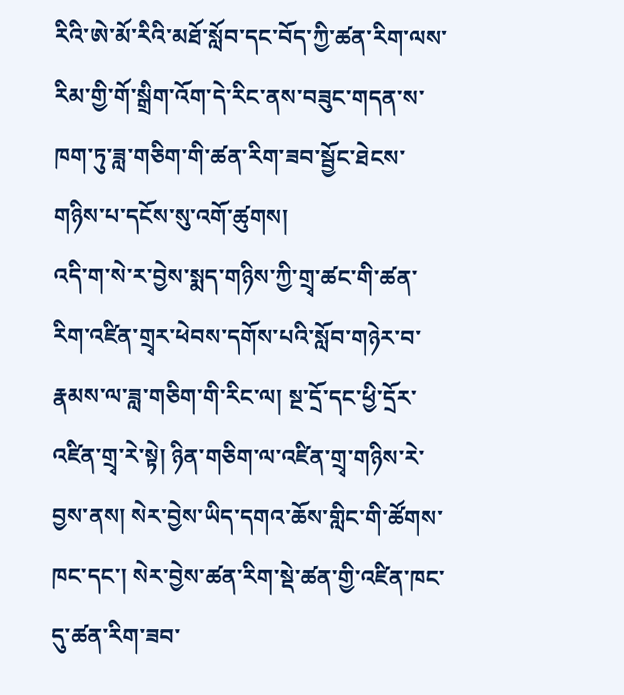རིའི་ཨེ་མོ་རིའི་མཐོ་སློབ་དང་བོད་ཀྱི་ཚན་རིག་ལས་རིམ་གྱི་གོ་སྒྲིག་འོག་དེ་རིང་ནས་བཟུང་གདན་ས་ཁག་ཏུ་ཟླ་གཅིག་གི་ཚན་རིག་ཟབ་སྦྱོང་ཐེངས་གཉིས་པ་དངོས་སུ་འགོ་ཚུགས།
འདི་ག་སེ་ར་བྱེས་སྨད་གཉིས་ཀྱི་གྲྭ་ཚང་གི་ཚན་རིག་འཛིན་གྲྭར་ཕེབས་དགོས་པའི་སློབ་གཉེར་བ་རྣམས་ལ་ཟླ་གཅིག་གི་རིང་ལ། སྔ་དྲོ་དང་ཕྱི་དྲོར་འཛིན་གྲྭ་རེ་སྟེ། ཉིན་གཅིག་ལ་འཛིན་གྲྭ་གཉིས་རེ་བྱས་ནས། སེར་བྱེས་ཡིད་དགའ་ཆོས་གླིང་གི་ཚོགས་ཁང་དང་། སེར་བྱེས་ཚན་རིག་སྡེ་ཚན་གྱི་འཛིན་ཁང་དུ་ཚན་རིག་ཟབ་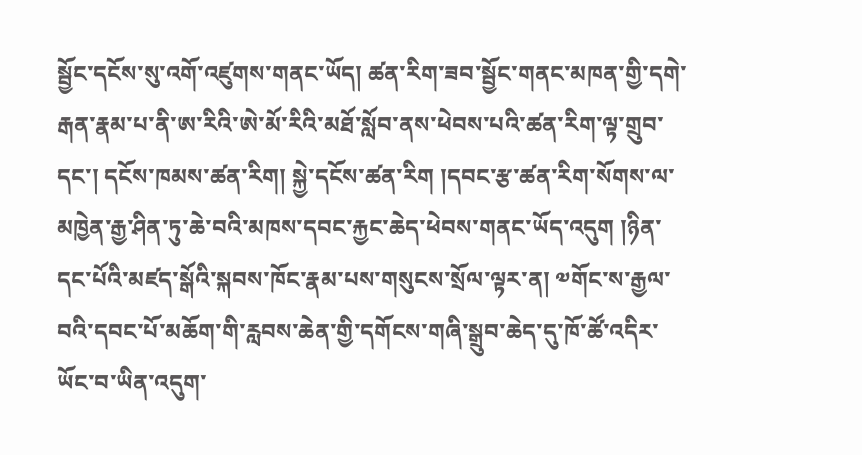སྦྱོང་དངོས་སུ་འགོ་འཛུགས་གནང་ཡོད། ཚན་རིག་ཟབ་སྦྱོང་གནང་མཁན་གྱི་དགེ་རྒན་རྣམ་པ་ནི་ཨ་རིའི་ཨེ་མོ་རིའི་མཐོ་སློབ་ནས་ཕེབས་པའི་ཚན་རིག་ལྟ་གྲུབ་དང་། དངོས་ཁམས་ཚན་རིག། སྐྱེ་དངོས་ཚན་རིག །དབང་རྩ་ཚན་རིག་སོགས་ལ་མཁྱེན་རྒྱ་ཤིན་ཏུ་ཆེ་བའི་མཁས་དབང་རྐྱང་ཆེད་ཕེབས་གནང་ཡོད་འདུག །ཉིན་དང་པོའི་མཛད་སྒོའི་སྐབས་ཁོང་རྣམ་པས་གསུངས་སྲོལ་ལྟར་ན། ༧གོང་ས་རྒྱལ་བའི་དབང་པོ་མཆོག་གི་རླབས་ཆེན་གྱི་དགོངས་གཞི་སྒྲུབ་ཆེད་དུ་ཁོ་ཚོ་འདིར་ཡོང་བ་ཡིན་འདུག་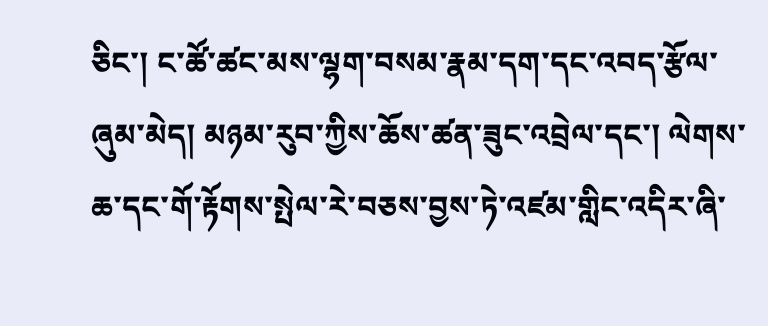ཅིང་། ང་ཚོ་ཚང་མས་ལྷག་བསམ་རྣམ་དག་དང་འབད་རྩོལ་ཞུམ་མེད། མཉམ་རུབ་ཀྱིས་ཆོས་ཚན་ཟུང་འབྲེལ་དང་། ལེགས་ཆ་དང་གོ་རྟོགས་སྤེལ་རེ་བཅས་བྱས་ཏེ་འཛམ་གླིང་འདིར་ཞི་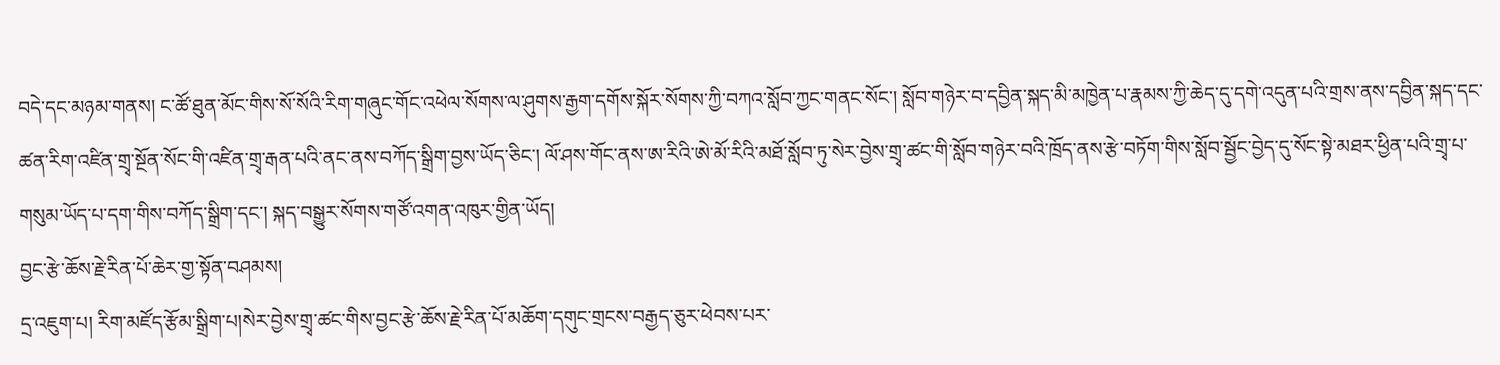བདེ་དང་མཉམ་གནས། ང་ཚོ་ཐུན་མོང་གིས་སོ་སོའི་རིག་གཞུང་གོང་འཕེལ་སོགས་ལ་ཤུགས་རྒྱག་དགོས་སྐོར་སོགས་ཀྱི་བཀའ་སློབ་ཀྱང་གནང་སོང་། སློབ་གཉེར་བ་དབྱིན་སྐད་མི་མཁྱེན་པ་རྣམས་ཀྱི་ཆེད་དུ་དགེ་འདུན་པའི་གྲས་ནས་དབྱིན་སྐད་དང་ཚན་རིག་འཛིན་གྲྭ་སྔོན་སོང་གི་འཛིན་གྲྭ་རྒན་པའི་ནང་ནས་བཀོད་སྒྲིག་བྱས་ཡོད་ཅིང་། ལོ་ཤས་གོང་ནས་ཨ་རིའི་ཨེ་མོ་རིའི་མཐོ་སློབ་ཏུ་སེར་བྱེས་གྲྭ་ཚང་གི་སློབ་གཉེར་བའི་ཁྲོད་ནས་རྩེ་བཏོག་གིས་སློབ་སྦྱོང་བྱེད་དུ་སོང་སྟེ་མཐར་ཕྱིན་པའི་གྲྭ་པ་གསུམ་ཡོད་པ་དག་གིས་བཀོད་སྒྲིག་དང་། སྐད་བསྒྱུར་སོགས་གཙོ་འགན་འཁུར་གྱིན་ཡོད།
བྱང་རྩེ་ཆོས་རྗེ་རིན་པོ་ཆེར་གྱ་སྟོན་བཤམས།
དྲ་འཇུག་པ། རིག་མཛོད་རྩོམ་སྒྲིག་པ།སེར་བྱེས་གྲྭ་ཚང་གིས་བྱང་རྩེ་ཆོས་རྗེ་རིན་པོ་མཆོག་དགུང་གྲངས་བརྒྱད་ཅུར་ཕེབས་པར་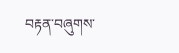བརྟན་བཞུགས་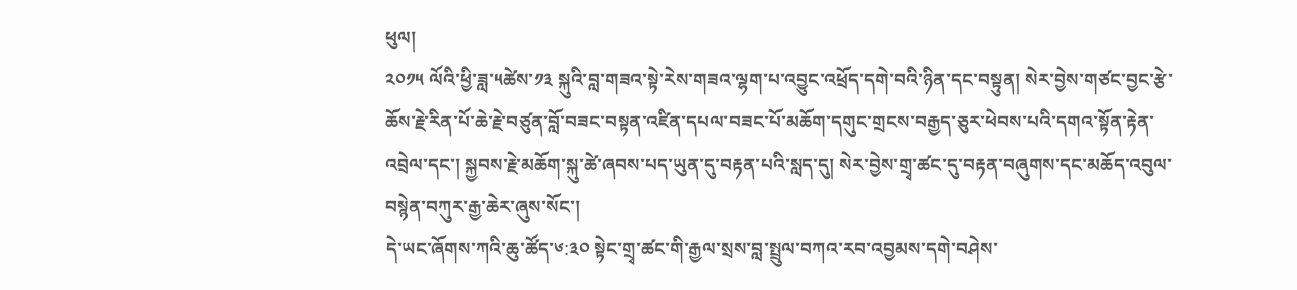ཕུལ།
༢༠༡༥ ལོའི་ཕྱི་ཟླ་༥ཚེས་༡༣ སྐུའི་བླ་གཟའ་སྟེ་རེས་གཟའ་ལྷག་པ་འབྱུང་འཕྲོད་དགེ་བའི་ཉིན་དང་བསྟུན། སེར་བྱེས་གཙང་བྱང་རྩེ་ཆོས་རྗེ་རིན་པོ་ཆེ་རྗེ་བཙུན་བློ་བཟང་བསྟན་འཛིན་དཔལ་བཟང་པོ་མཆོག་དགུང་གྲངས་བརྒྱད་ཅུར་ཕེབས་པའི་དགའ་སྟོན་རྟེན་འབྲེལ་དང་། སྐྱབས་རྗེ་མཆོག་སྐུ་ཚེ་ཞབས་པད་ཡུན་དུ་བརྟན་པའི་སླད་དུ། སེར་བྱེས་གྲྭ་ཚང་དུ་བརྟན་བཞུགས་དང་མཆོད་འབུལ་བསྙེན་བཀུར་རྒྱ་ཆེར་ཞུས་སོང་།
དེ་ཡང་ཞོགས་ཀའི་ཆུ་ཚོད་༦:༣༠ སྟེང་གྲྭ་ཚང་གི་རྒྱལ་སྲས་བླ་སྤྲུལ་བཀའ་རབ་འབྱམས་དགེ་བཤེས་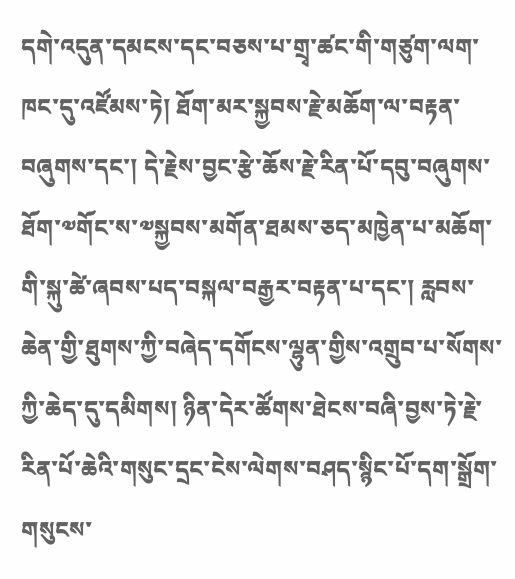དགེ་འདུན་དམངས་དང་བཅས་པ་གྲྭ་ཚང་གི་གཙུག་ལག་ཁང་དུ་འཛོམས་ཏེ། ཐོག་མར་སྐྱབས་རྗེ་མཆོག་ལ་བརྟན་བཞུགས་དང་། དེ་རྗེས་བྱང་རྩེ་ཆོས་རྗེ་རིན་པོ་དབུ་བཞུགས་ཐོག་༧གོང་ས་༧སྐྱབས་མགོན་ཐམས་ཅད་མཁྱེན་པ་མཆོག་གི་སྐུ་ཚེ་ཞབས་པད་བསྐལ་བརྒྱར་བརྟན་པ་དང་། རླབས་ཆེན་གྱི་ཐུགས་ཀྱི་བཞེད་དགོངས་ལྷུན་གྱིས་འགྲུབ་པ་སོགས་ཀྱི་ཆེད་དུ་དམིགས། ཉིན་དེར་ཚོགས་ཐེངས་བཞི་བྱས་ཏེ་རྗེ་རིན་པོ་ཆེའི་གསུང་དྲང་ངེས་ལེགས་བཤད་སྙིང་པོ་དག་སྒྲོག་གསུངས་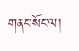གནང་སོང་ལ།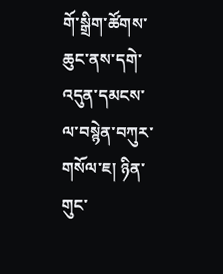གོ་སྒྲིག་ཚོགས་ཆུང་ནས་དགེ་འདུན་དམངས་ལ་བསྙེན་བཀུར་གསོལ་ཇ། ཉིན་གུང་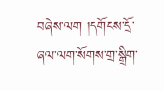བཞེས་ལག །དགོངས་དྲོ་ཞལ་ལག་སོགས་གྲ་སྒྲིག་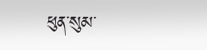ཕུན་སུམ་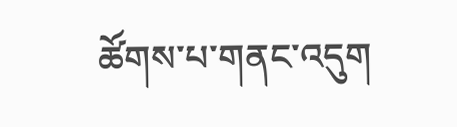ཚོགས་པ་གནང་འདུག